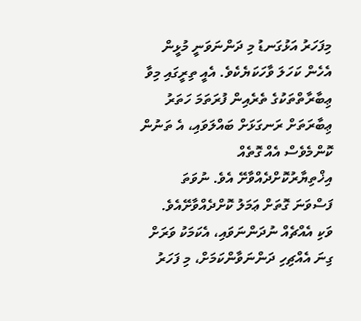މިފަހަރު އަޅުގަނޑު މި ދަންނަވަނީ މުޅީން އެހެން ކަހަލަ ވާހަކަޔެކެވެ. އެއީ ތިރީގައި މިވާ ޢިބާރާތްތަކުގެ ތެރެއިން ފުރަތަމަ ހަތަރު ޢިބާރަތަށް ރަނގަޅަށް ބައްލަވައި، އެ ތަނުން ކޮންމެވެސް އެއް ގޮތެއް އިޚްތިޔާރުކޮށްދެއްވާށޭ އެވެ. ނުވަތަ ފަސްވަނަ ގޮތަށް ޢަމަލު ކޮށްދެއްވާށޭއެވެ.
ވަކި އެއްޗެއް ނުދަންނަވައި، އެކަމަކު ވަރަށް ގިނަ އެއްޗިހި ދަންނަވާންކަމަށް، މި ފަހަރު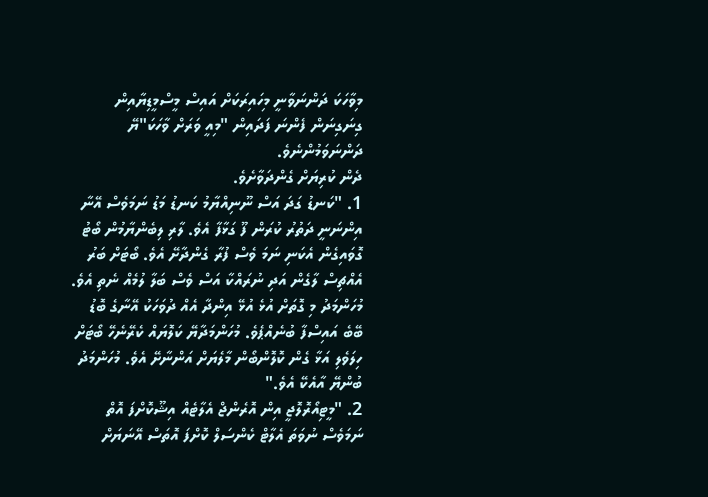މިވާހަކަ ދަންނަވާނީ މިހައިރަކަށް އައިސް މީސްމީޑިޔާއިން ގިނަގިނަން ފެންނަ ފަދައިން "މިއީ ވަރަށް ވާހަކަ"ޔޭ ދަންނަވަމުންނެވެ.
ދެން ކުރިޔަށް ގެންދަވާށެވެ.
1. "ކަނޑު ގަދަ އަސް ނޫނިއްޔާމު ކަނޑު މަޑު ނަމަވެސް އޭނާ އިންނަނީ ދަތުރު ކުރަން ފޫ ގަޅާފާ އެވެ. ލާރި ލިބެންޔާމުން ބޯޓު ގޮވައިގެން އެކަނި ނަމަ ވެސް ފުރާ ގެންދާށޭ އެވެ. ބޯޓަށް ބަރު އެއްޗިސް ލާގެން އަދި ނުރައްކާ އަސް ވެސް ބަލާ ލުމެއް ނެތި އެވެ. މުހަންމަދު މި ގޮތަށް އުޅެ އުޅޭ އިންދާ އެއް ދުވަހަކު އޭނާގެ ބޮޑު ބޭބެ އައިސްފާ ބުނެއްޕެވެ. މުހަންމަދާޔޭ ކަލޮޔައް ކެރޭނެހޭ ބޯޓަށް ހިލަވެލި އަޅާ ގެން ކޮލޮންބޯން މާލެޔަށް އަންނާށޭ އެވެ. މުހަންމަދު ބުންޔޭ އާއެކޭ އެވެ."
2. "މީޓިއޯރޮލޮޖީ އިން އޮރެންޖް އެލާޓެއް އިޝޫކޮށްފަ އޮތް ނަމަވެސް ނުވަތަ އެލާޓް ކެންސަލް ކޮށްފަ އޮތަސް އޭނަޔަށް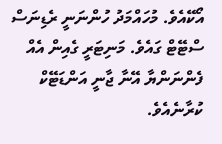އޯކޭއެވެ. މުހައްމަދު ހުންނަނީ ރެޑިނަސް ސްޓޭޓް ގައެވެ. މަނިޓަރީ ގެއިން އެއް ފެންނަންޔާ އޭނާ ޖާނީ އަންޑަޓޭކް ކުރާނެއެވެ.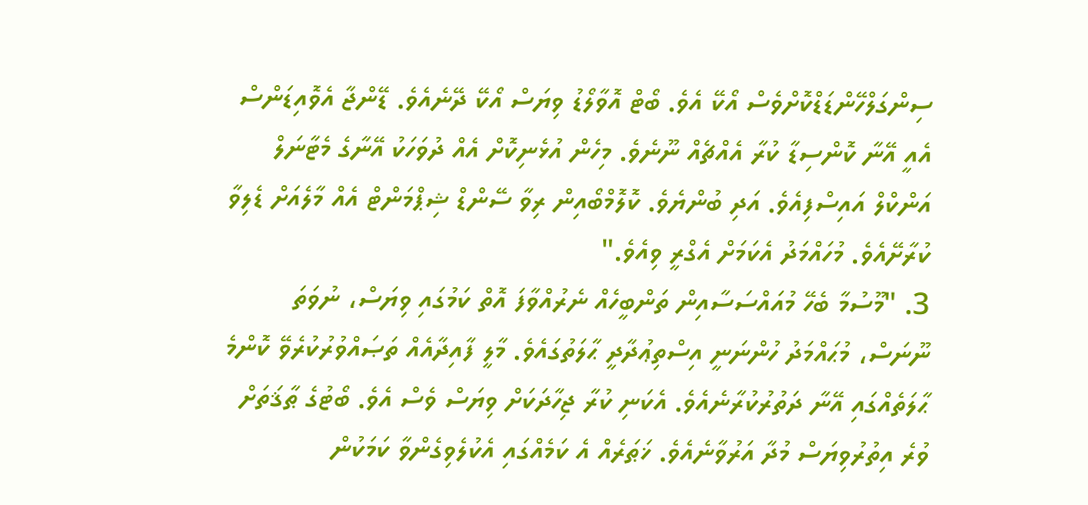ސިންގަލްހޭންޑަޑްކޮށްވެސް އޯކޭ އެވެ. ބޯޓް އޮވާލޯޑު ވިޔަސް އޯކޭ ދޭނެއެވެ. ޑޭންޖާ އެވޮއިޑަންސް އެއީ އޭނާ ކޮންސިޑާ ކުރާ އެއްޗެއް ނޫނެވެ. މިހެން އުޅެނިކޮށް އެއް ދުވަހަކު އޭނާގެ މެޓާނަލް އަންކްލް އައިސްފިއެވެ. އަދި ބުންޔެވެ. ކޮލޮމްބޯއިން ރިވާ ސޭންޑް ޝިޕްމަންޓް އެއް މާލެއަށް ޑެލިވާ ކުރާށޭއެވެ. މުހައްމަދު އެކަމަށް އެގްރީ ވިއެވެ."
3. "މޫސުމާ ބެހޭ މުއައްސަސާއިން ތަންބީހެއް ނެރުއްވާފަ އޮތް ކަމުގައި ވިޔަސް، ނުވަތަ ނޫނަސް، މުޙައްމަދު ހުންނަނީ އިސްތިޢުދާދީ ޙާލަތުގައެވެ. މާލީ ފާއިދާއެއް ތަޞައްވުރުކުރެވޭ ކޮންމެ ޙާލަތެއްގައި އޭނާ ދަތުރުކުރާނެއެވެ. އެކަނި ކުރާ ޖިހާދަކަށް ވިޔަސް ވެސް އެވެ. ބޯޓުގެ ޠާޤަތަށް ވުރެ އިތުރުވިޔަސް މުދާ އަރުވާނެއެވެ. ޚަޠަރެއް އެ ކަމެއްގައި އެކުލެވިގެންވާ ކަމަކުން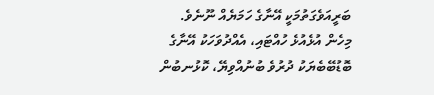ބަރީއަވެގަތުމަކީ އޭނާގެ ހަމަޔެއް ނޫނެވެ. މިހެން އުޅެއުޅެ ހުއްޓައި، އެއްދުވަހަކު އޭނާގެ ބޮޑުބޭބެޔަކު ދުރުވެ ބުނުއްވިޔޭ، ކޮޅުނބުން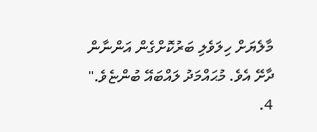މާލެޔަށް ހިލަވެލި ބަރުކޮށްގެން އަންނާން ދާށޭ އެވެ. މުޙައްމަދު ލައްބައޭ ބުންޏެވެ."
4.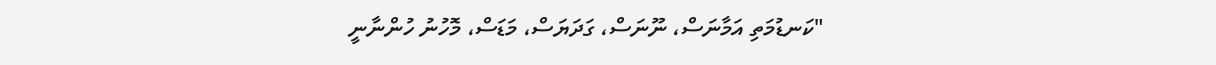"ކަނޑުމަތި އަމާނަސް، ނޫނަސް، ގަދަޔަސް، މަޑަސް، މޮހުނު ހުންނާނީ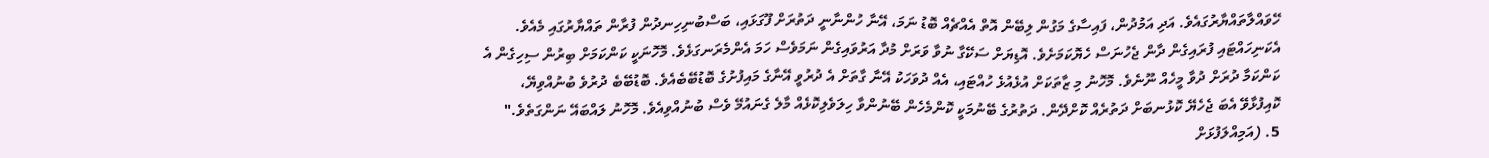ހޭވައްލާތައްޔާރުގައެވެ. އަދި އަމުދުން، ފައިސާގެ މަގުން ލިބޭން އޮތް އެއްޗެއް ބޮޑު ނަމަ، އޭނާ ހުންނާނީ ދަތުރަށް ފޫގަޅައި، ބަސްބުނިހިނދުން ފުރާން ތައްޔާރުގައި މެއެވެ. އެކަނިހައްޓައި ފުރައިގެން ދާން ޖެހުނަސް ހެޔޮކަމަށެވެ. އޮޑިޔަށް ސަކޭގާ ނުވާ ވަރަށް މުދާ އަރުވައިގެން ނަމަވެސް ހަމަ އެންމެރަނގަޅެވެ. މޮހޮނަކީ ކަންކަމަށް ބިރުން ސިހިގެން އެ ކަންކަމާ ދުރަށް ދުވާ މީހެއް ނޫނެވެ. މޮހޮނު މި ޒާތަކަށް އުޅެއުޅެ ހުއްޓައި، އެއް ދުވަހަކު އޭނާ ގާތަށް އެ ދުރުވީ އޭނާގެ މައިފުށުގެ ބޮޑުބޭބެއެވެ. ބޮޑުބޭބެ ދުރުވެ ބުނުއްވިޔޭ، ކޮއިފުޅާވޭ އެބަ ޖެހެޔޭ ކޮޅުނބަށް ދަތުރެއް ކޮށްދޭން. ދަތުރުގެ ބޭނުމަކީ ކޮންމެހެން ބޭނުންވާ ހިލަވެލިކޮޅެއް މާލެ ގެނައުމޭ ވެސް ބުނުއްވިއެވެ. މޮހޮނު ލައްބައޭ ނަންގަތެވެ."
5. (އަމިއްލަފުޅަށް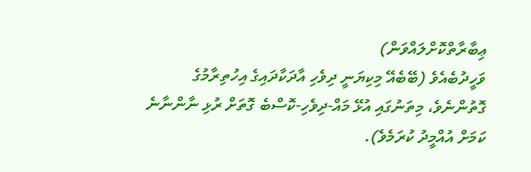ޢިބާރާތްކޮށްލައްވަން)
ވަހީދުބެއެވެ (ބޭބެއޭ މިކިޔަނީ ދިވެހި އާދަކާދައިގެ އިހުތިރާމުގެ ގޮތުންނެވެ، މިތަނުގައި އުޅޭ މައް-ދިވެހި-ކޮސްބެ ގޮތަށް ރުޅި ނާންނާނެ ކަމަށް އުއްމީދު ކުރަމެވެ).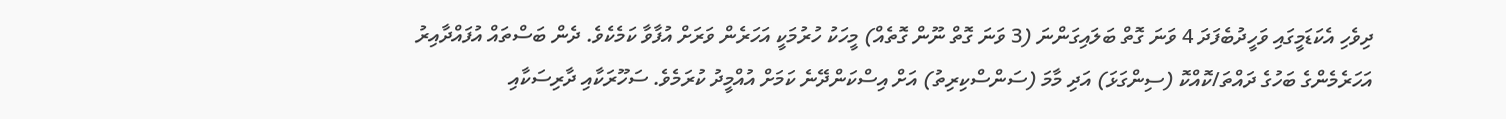ދިވެހި އެކަޑަމީގައި ވަހީދުބެފަދަ 4 ވަނަ ގޮތް ބަލައިގަންނަ (3 ވަނަ ގޮތް ނޫން ގޮތެއް) މީހަކު ހުރުމަކީ އަހަރެން ވަރަށް އުފާވާ ކަމެކެވެ. ދެން ބަސްތައް އުފައްދާއިރު އަހަރެމެންގެ ބަހުގެ ދައްތަ/ކޮއްކޮ (ސިންގަޅަ) އަދި މާމަ (ސަންސްކިރިތު) އަށް އިސްކަންދޭނެ ކަމަށް އުއްމީދު ކުރަމެވެ. ސަހޫރަކާއި ދާރިސަކާއި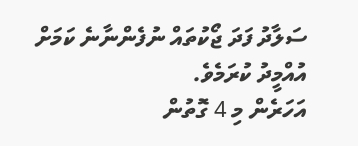ސަލާދު ފަދަ ޖޯކުތައް ނުފެންނާނެ ކަމަށް އުއްމީދު ކުރަމެވެ.
އަހަރެން މި 4 ގޮތުން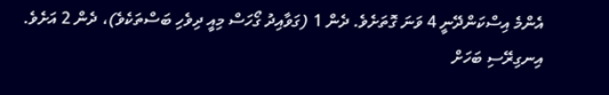އެންމެ އިސްކަންދޭނީ 4 ވަނަ ގޮތަށެވެ. ދެން 1 (ގަވާއިދު ގޯހަސް މިއީ ދިވެހި ބަސްތަކެވެ)، ދެން 2 އަށެވެ. އިނގިރޭސި ބަހަށް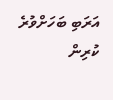އަރަބި ބަހަށްވުރެ ކުރިން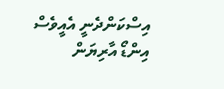އިސްކަންދެނީ އެއީވެސް އިންޑޯ އާރިޔަން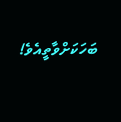ބަހަކަށްވާތީއެވެ!